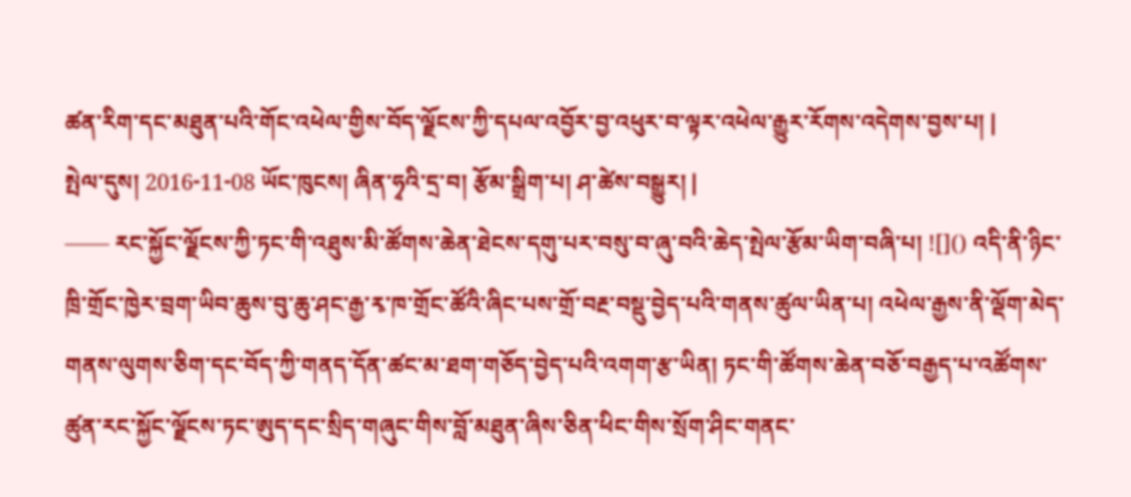ཚན་རིག་དང་མཐུན་པའི་གོང་འཕེལ་གྱིས་བོད་ལྗོངས་ཀྱི་དཔལ་འབྱོར་བྱ་འཕུར་བ་ལྟར་འཕེལ་རྒྱུར་རོགས་འདེགས་བྱས་པ། |
སྤེལ་དུས། 2016-11-08 ཡོང་ཁུངས། ཞིན་ཧྭའི་དྲ་བ། རྩོམ་སྒྲིག་པ། ཤ་ཚེས་བསྒྱུར། |
—— རང་སྐྱོང་ལྗོངས་ཀྱི་ཏང་གི་འཐུས་མི་ཚོགས་ཆེན་ཐེངས་དགུ་པར་བསུ་བ་ཞུ་བའི་ཆེད་སྤེལ་རྩོམ་ཡིག་བཞི་པ། ![]() འདི་ནི་ཉིང་ཁྲི་གྲོང་ཁྱེར་བྲག་ཡིབ་ཆུས་བུ་ཆུ་ཤང་རྒྱ་རྭ་ཁ་གྲོང་ཚོའི་ཞིང་པས་གྲོ་བརྔ་བསྡུ་བྱེད་པའི་གནས་ཚུལ་ཡིན་པ། འཕེལ་རྒྱས་ནི་ལྡོག་མེད་གནས་ལུགས་ཅིག་དང་བོད་ཀྱི་གནད་དོན་ཚང་མ་ཐག་གཅོད་བྱེད་པའི་འགག་རྩ་ཡིན། ཏང་གི་ཚོགས་ཆེན་བཅོ་བརྒྱད་པ་འཚོགས་ཚུན་རང་སྐྱོང་ལྗོངས་ཏང་ཨུད་དང་སྲིད་གཞུང་གིས་བློ་མཐུན་ཞིས་ཅིན་ཕིང་གིས་སྲོག་ཤིང་གནང་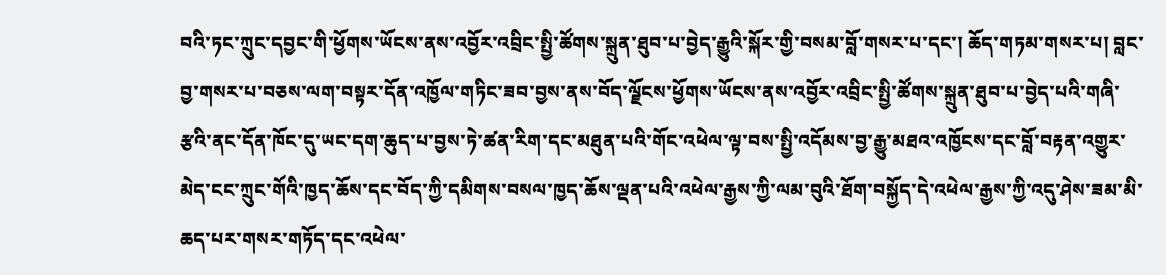བའི་ཏང་ཀྲུང་དབྱང་གི་ཕྱོགས་ཡོངས་ནས་འབྱོར་འབྲིང་སྤྱི་ཚོགས་སྐྲུན་ཐུབ་པ་བྱེད་རྒྱུའི་སྐོར་གྱི་བསམ་བློ་གསར་པ་དང་། ཆོད་གཏམ་གསར་པ། བླང་བྱ་གསར་པ་བཅས་ལག་བསྟར་དོན་འཁྱོལ་གཏིང་ཟབ་བྱས་ནས་བོད་ལྗོངས་ཕྱོགས་ཡོངས་ནས་འབྱོར་འབྲིང་སྤྱི་ཚོགས་སྐྲུན་ཐུབ་པ་བྱེད་པའི་གཞི་རྩའི་ནང་དོན་ཁོང་དུ་ཡང་དག་ཆུད་པ་བྱས་ཏེ་ཚན་རིག་དང་མཐུན་པའི་གོང་འཕེལ་ལྟ་བས་སྤྱི་འདོམས་བྱ་རྒྱུ་མཐའ་འཁྱོངས་དང་བློ་བརྟན་འགྱུར་མེད་ངང་ཀྲུང་གོའི་ཁྱད་ཆོས་དང་བོད་ཀྱི་དམིགས་བསལ་ཁྱད་ཆོས་ལྡན་པའི་འཕེལ་རྒྱས་ཀྱི་ལམ་བུའི་ཐོག་བསྐྱོད་དེ་འཕེལ་རྒྱས་ཀྱི་འདུ་ཤེས་ཟམ་མི་ཆད་པར་གསར་གཏོད་དང་འཕེལ་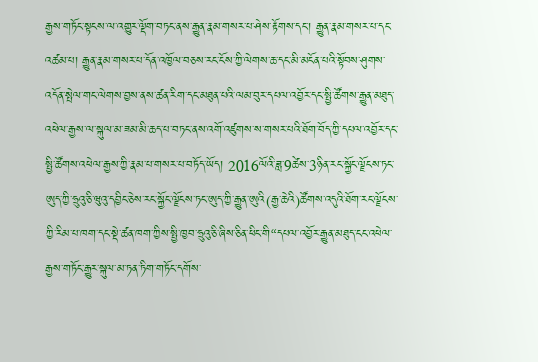རྒྱས་གཏོང་སྟངས་ལ་འགྱུར་ལྡོག་བཏང་ནས་རྒྱུན་རྣམ་གསར་པ་ཤེས་རྟོགས་དང་། རྒྱུན་རྣམ་གསར་པ་དང་འཚམ་པ། རྒྱུན་རྣམ་གསར་པ་དོན་འཁྱོལ་བཅས་རང་ངོས་ཀྱི་ལེགས་ཆ་དང་མི་མངོན་པའི་སྟོབས་ཤུགས་འདོན་སྤེལ་གང་ལེགས་བྱས་ནས་ཚན་རིག་དང་མཐུན་པའི་ལམ་བུར་དཔལ་འབྱོར་དང་སྤྱི་ཚོགས་རྒྱུན་མཐུད་འཕེལ་རྒྱས་ལ་སྐུལ་མ་ཟམ་མི་ཆད་པ་བཏང་ནས་འགོ་འཛུགས་ས་གསར་པའི་ཐོག་བོད་ཀྱི་དཔལ་འབྱོར་དང་སྤྱི་ཚོགས་འཕེལ་རྒྱས་ཀྱི་རྣམ་པ་གསར་པ་བཏོད་ཡོད། 2016ལོའི་ཟླ་9ཚེས་3ཉིན་རང་སྐྱོང་ལྗོངས་ཏང་ཨུད་ཀྱི་ཧྲུའུ་ཅི་ཝུའུ་དབྱིང་ཅེས་རང་སྐྱོང་ལྗོངས་ཏང་ཨུད་ཀྱི་རྒྱུན་ཨུའི(རྒྱ་ཆེའི)ཚོགས་འདུའི་ཐོག་རང་ལྗོངས་ཀྱི་རིམ་པ་ཁག་དང་སྡེ་ཚན་ཁག་ཀྱིས་སྤྱི་ཁྱབ་ཧྲུའུ་ཅི་ཞིས་ཅིན་ཕིང་གི“དཔལ་འབྱོར་རྒྱུན་མཐུད་ངང་འཕེལ་རྒྱས་གཏོང་རྒྱུར་སྐུལ་མ་ཏན་ཏིག་གཏོང་དགོས་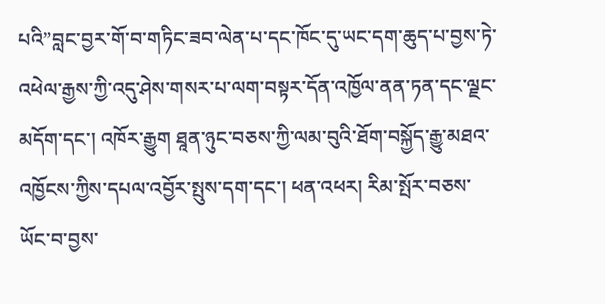པའི”བླང་བྱར་གོ་བ་གཏིང་ཟབ་ལེན་པ་དང་ཁོང་དུ་ཡང་དག་ཆུད་པ་བྱས་ཏེ་འཕེལ་རྒྱས་ཀྱི་འདུ་ཤེས་གསར་པ་ལག་བསྟར་དོན་འཁྱོལ་ནན་ཏན་དང་ལྗང་མདོག་དང་། འཁོར་རྒྱུག ཐཱན་ཉུང་བཅས་ཀྱི་ལམ་བུའི་ཐོག་བསྐྱོད་རྒྱུ་མཐའ་འཁྱོངས་ཀྱིས་དཔལ་འབྱོར་སྤུས་དག་དང་། ཕན་འཕར། རིམ་སྤོར་བཅས་ཡོང་བ་བྱས་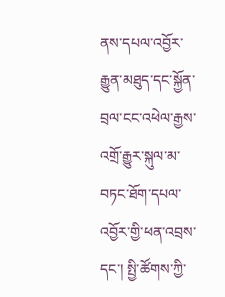ནས་དཔལ་འབྱོར་རྒྱུན་མཐུད་དང་སྐྱོན་བྲལ་ངང་འཕེལ་རྒྱས་འགྲོ་རྒྱུར་སྐུལ་མ་བཏང་ཐོག་དཔལ་འབྱོར་གྱི་ཕན་འབྲས་དང་། སྤྱི་ཚོགས་ཀྱི་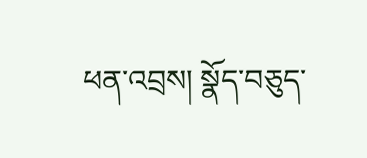ཕན་འབྲས། སྣོད་བཅུད་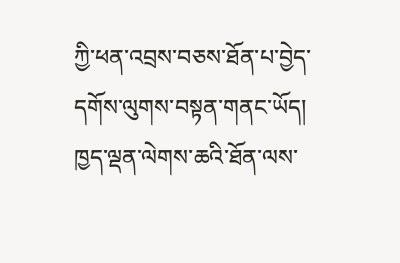ཀྱི་ཕན་འབྲས་བཅས་ཐོན་པ་བྱེད་དགོས་ལུགས་བསྟན་གནང་ཡོད། ཁྱད་ལྡན་ལེགས་ཆའི་ཐོན་ལས་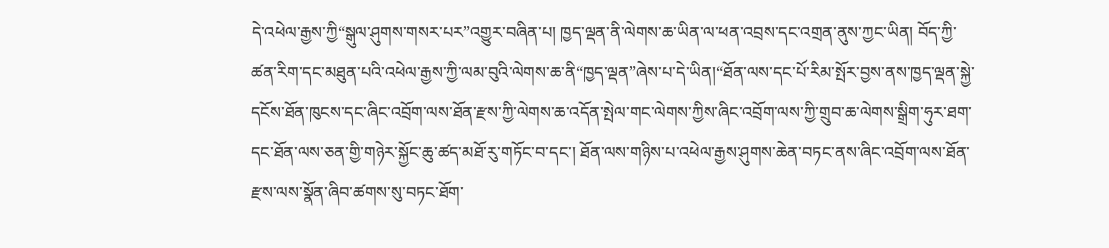དེ་འཕེལ་རྒྱས་ཀྱི“སྒུལ་ཤུགས་གསར་པར”འགྱུར་བཞིན་པ། ཁྱད་ལྡན་ནི་ལེགས་ཆ་ཡིན་ལ་ཕན་འབྲས་དང་འགྲན་ནུས་ཀྱང་ཡིན། བོད་ཀྱི་ཚན་རིག་དང་མཐུན་པའི་འཕེལ་རྒྱས་ཀྱི་ལམ་བུའི་ལེགས་ཆ་ནི“ཁྱད་ལྡན”ཞེས་པ་དེ་ཡིན།“ཐོན་ལས་དང་པོ་རིམ་སྤོར་བྱས་ནས་ཁྱད་ལྡན་སྐྱེ་དངོས་ཐོན་ཁུངས་དང་ཞིང་འབྲོག་ལས་ཐོན་རྫས་ཀྱི་ལེགས་ཆ་འདོན་སྤེལ་གང་ལེགས་ཀྱིས་ཞིང་འབྲོག་ལས་ཀྱི་གྲུབ་ཆ་ལེགས་སྒྲིག་ཧུར་ཐག་དང་ཐོན་ལས་ཅན་གྱི་གཉེར་སྐྱོང་ཆུ་ཚད་མཐོ་རུ་གཏོང་བ་དང་། ཐོན་ལས་གཉིས་པ་འཕེལ་རྒྱས་ཤུགས་ཆེན་བཏང་ནས་ཞིང་འབྲོག་ལས་ཐོན་རྫས་ལས་སྣོན་ཞིབ་ཚགས་སུ་བཏང་ཐོག་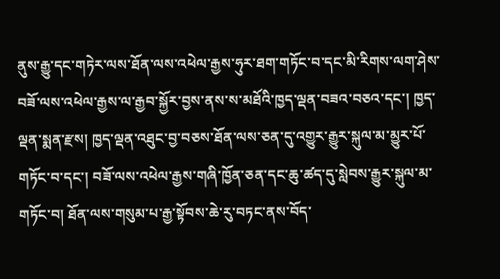ནུས་རྒྱུ་དང་གཏེར་ལས་ཐོན་ལས་འཕེལ་རྒྱས་ཧུར་ཐག་གཏོང་བ་དང་མི་རིགས་ལག་ཤེས་བཟོ་ལས་འཕེལ་རྒྱས་ལ་རྒྱབ་སྐྱོར་བྱས་ནས་ས་མཐོའི་ཁྱད་ལྡན་བཟའ་བཅའ་དང་། ཁྱད་ལྡན་སྨན་རྫས། ཁྱད་ལྡན་འཐུང་བྱ་བཅས་ཐོན་ལས་ཅན་དུ་འགྱུར་རྒྱུར་སྐུལ་མ་མྱུར་པོ་གཏོང་བ་དང་། བཟོ་ལས་འཕེལ་རྒྱས་གཞི་ཁྱོན་ཅན་དང་ཆུ་ཚད་དུ་སླེབས་རྒྱུར་སྐུལ་མ་གཏོང་བ། ཐོན་ལས་གསུམ་པ་རྒྱ་སྟོབས་ཆེ་རུ་བཏང་ནས་བོད་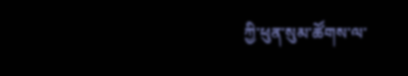ཀྱི་ཕུན་སུམ་ཚོགས་ལ་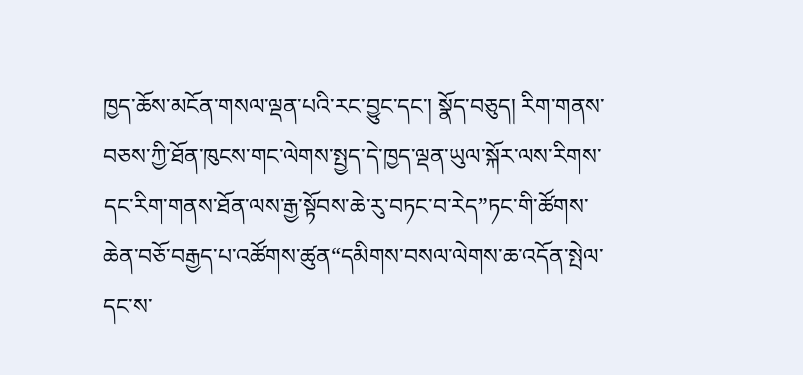ཁྱད་ཆོས་མངོན་གསལ་ལྡན་པའི་རང་བྱུང་དང་། སྣོད་བཅུད། རིག་གནས་བཅས་ཀྱི་ཐོན་ཁུངས་གང་ལེགས་སྤྱད་དེ་ཁྱད་ལྡན་ཡུལ་སྐོར་ལས་རིགས་དང་རིག་གནས་ཐོན་ལས་རྒྱ་སྟོབས་ཆེ་རུ་བཏང་བ་རེད”ཏང་གི་ཚོགས་ཆེན་བཅོ་བརྒྱད་པ་འཚོགས་ཚུན“དམིགས་བསལ་ལེགས་ཆ་འདོན་སྤེལ་དང་ས་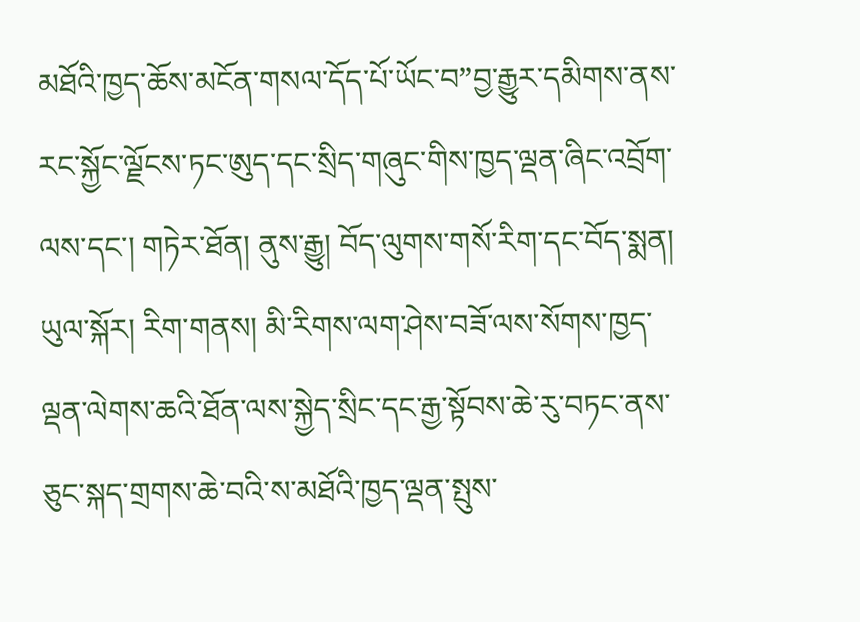མཐོའི་ཁྱད་ཆོས་མངོན་གསལ་དོད་པོ་ཡོང་བ”བྱ་རྒྱུར་དམིགས་ནས་རང་སྐྱོང་ལྗོངས་ཏང་ཨུད་དང་སྲིད་གཞུང་གིས་ཁྱད་ལྡན་ཞིང་འབྲོག་ལས་དང་། གཏེར་ཐོན། ནུས་རྒྱུ། བོད་ལུགས་གསོ་རིག་དང་བོད་སྨན། ཡུལ་སྐོར། རིག་གནས། མི་རིགས་ལག་ཤེས་བཟོ་ལས་སོགས་ཁྱད་ལྡན་ལེགས་ཆའི་ཐོན་ལས་སྐྱེད་སྲིང་དང་རྒྱ་སྟོབས་ཆེ་རུ་བཏང་ནས་ཅུང་སྐད་གྲགས་ཆེ་བའི་ས་མཐོའི་ཁྱད་ལྡན་སྤུས་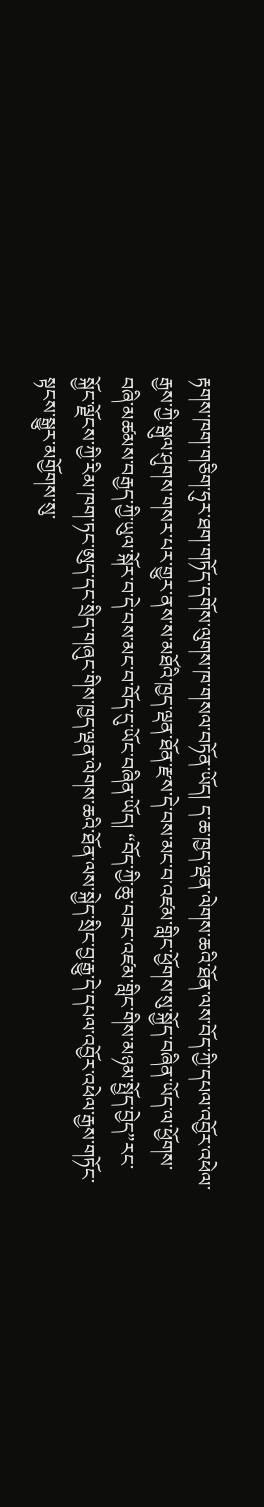རྟགས་ཁག་གཅིག་ཧུར་ཐག་གཏོད་དགོས་ལུགས་ཁ་གསལ་བཏོན་ཡོད། ད་ཆ་ཁྱད་ལྡན་ལེགས་ཆའི་ཐོན་ལས་བོད་ཀྱི་དཔལ་འབྱོར་འཕེལ་རྒྱས་ཀྱི་སྒུལ་ཤུགས་གསར་པར་གྱུར་ནས་ས་མཐོའི་ཁྱད་ལྡན་ཐོན་རྫས་དེ་བས་མང་བ་འཛམ་གླིང་ཕྱོགས་སུ་སྐྱོད་བཞིན་ཡོད་ལ་ཕྱོགས་བཞི་མཚམས་བརྒྱད་ཀྱི་ཡུལ་སྐོར་བ་དེ་བས་མང་བ་བོད་དུ་ཡོང་བཞིན་ཡོད། “བོད་ཀྱི་ཆུ་བཟང་འཛམ་གླིང་གིས་མཉམ་སྤྱོད་བྱེད”རང་སྐྱོང་ལྗོངས་ཀྱི་རིམ་ཁག་ཏང་ཨུད་དང་སྲིད་གཞུང་གིས་ཁྱད་ལྡན་ལེགས་ཆའི་ཐོན་ལས་སྐྱེད་སྲིང་བྱ་རྒྱུ་དེ་དཔལ་འབྱོར་འཕེལ་རྒྱས་གཏོང་སྟངས་སྒྱུར་མགྱོགས་སུ་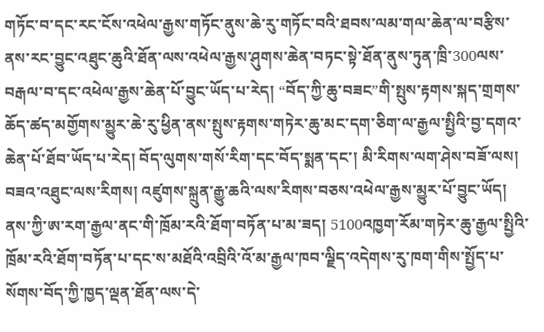གཏོང་བ་དང་རང་ངོས་འཕེལ་རྒྱས་གཏོང་ནུས་ཆེ་རུ་གཏོང་བའི་ཐབས་ལམ་གལ་ཆེན་ལ་བརྩིས་ནས་རང་བྱུང་འཐུང་ཆུའི་ཐོན་ལས་འཕེལ་རྒྱས་ཤུགས་ཆེན་བཏང་སྟེ་ཐོན་ནུས་ཏུན་ཁྲི་300ལས་བརྒལ་བ་དང་འཕེལ་རྒྱས་ཆེན་པོ་བྱུང་ཡོད་པ་རེད། “བོད་ཀྱི་ཆུ་བཟང”གི་སྤུས་རྟགས་སྐད་གྲགས་ཆོད་ཚད་མགྱོགས་མྱུར་ཆེ་རུ་ཕྱིན་ནས་སྤུས་རྟགས་གཏེར་ཆུ་མང་དག་ཅིག་ལ་རྒྱལ་སྤྱིའི་བྱ་དགའ་ཆེན་པོ་ཐོབ་ཡོད་པ་རེད། བོད་ལུགས་གསོ་རིག་དང་བོད་སྨན་དང་། མི་རིགས་ལག་ཤེས་བཟོ་ལས། བཟའ་འཐུང་ལས་རིགས། འཛུགས་སྐྲུན་རྒྱུ་ཆའི་ལས་རིགས་བཅས་འཕེལ་རྒྱས་མྱུར་པོ་བྱུང་ཡོད། ནས་ཀྱི་ཨ་རག་རྒྱལ་ནང་གི་ཁྲོམ་རའི་ཐོག་བཏོན་པ་མ་ཟད། 5100འཁྱག་རོམ་གཏེར་ཆུ་རྒྱལ་སྤྱིའི་ཁྲོམ་རའི་ཐོག་བཏོན་པ་དང་ས་མཐོའི་འབྲིའི་འོ་མ་རྒྱལ་ཁབ་ལྗིད་འདེགས་རུ་ཁག་གིས་སྤྱོད་པ་སོགས་བོད་ཀྱི་ཁྱད་ལྡན་ཐོན་ལས་དེ་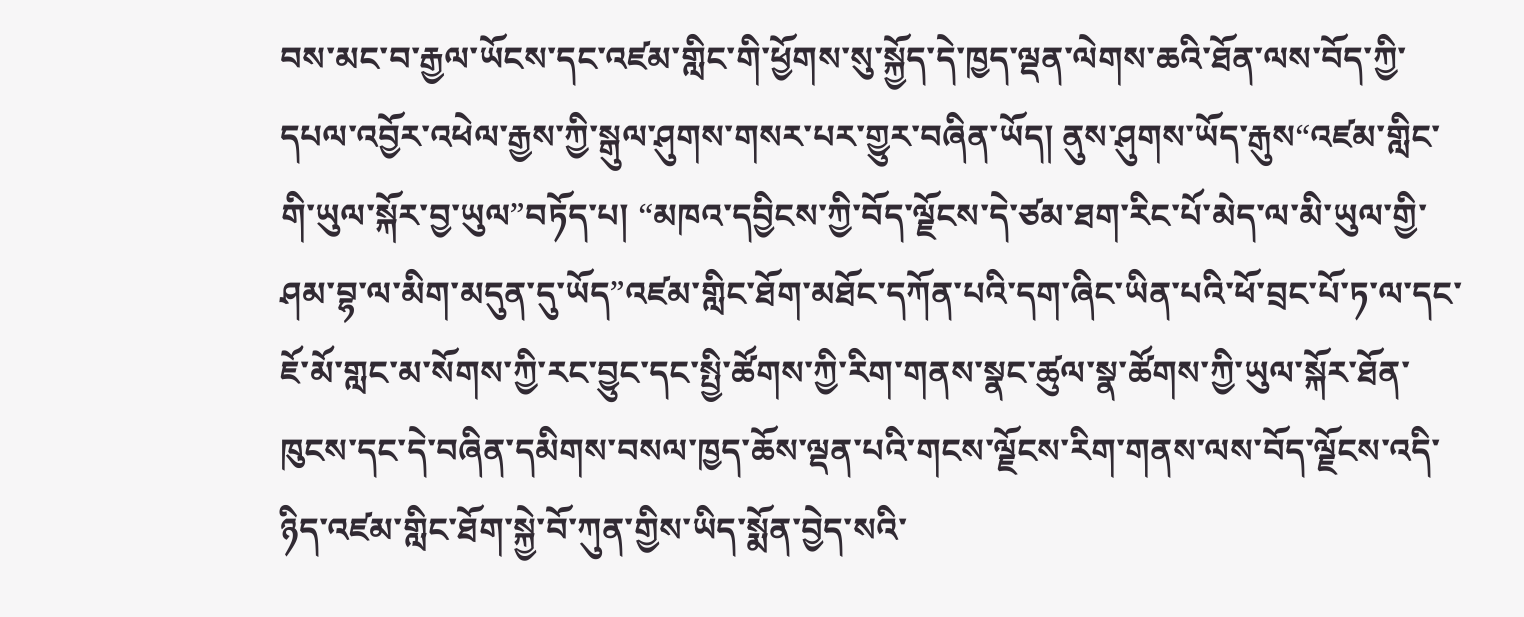བས་མང་བ་རྒྱལ་ཡོངས་དང་འཛམ་གླིང་གི་ཕྱོགས་སུ་སྐྱོད་དེ་ཁྱད་ལྡན་ལེགས་ཆའི་ཐོན་ལས་བོད་ཀྱི་དཔལ་འབྱོར་འཕེལ་རྒྱས་ཀྱི་སྒུལ་ཤུགས་གསར་པར་གྱུར་བཞིན་ཡོད། ནུས་ཤུགས་ཡོད་རྒུས“འཛམ་གླིང་གི་ཡུལ་སྐོར་བྱ་ཡུལ”བཏོད་པ། “མཁའ་དབྱིངས་ཀྱི་བོད་ལྗོངས་དེ་ཙམ་ཐག་རིང་པོ་མེད་ལ་མི་ཡུལ་གྱི་ཤམ་བྷ་ལ་མིག་མདུན་དུ་ཡོད”འཛམ་གླིང་ཐོག་མཐོང་དཀོན་པའི་དག་ཞིང་ཡིན་པའི་ཕོ་བྲང་པོ་ཏ་ལ་དང་ཇོ་མོ་གླང་མ་སོགས་ཀྱི་རང་བྱུང་དང་སྤྱི་ཚོགས་ཀྱི་རིག་གནས་སྣང་ཚུལ་སྣ་ཚོགས་ཀྱི་ཡུལ་སྐོར་ཐོན་ཁུངས་དང་དེ་བཞིན་དམིགས་བསལ་ཁྱད་ཆོས་ལྡན་པའི་གངས་ལྗོངས་རིག་གནས་ལས་བོད་ལྗོངས་འདི་ཉིད་འཛམ་གླིང་ཐོག་སྐྱེ་བོ་ཀུན་གྱིས་ཡིད་སྨོན་བྱེད་སའི་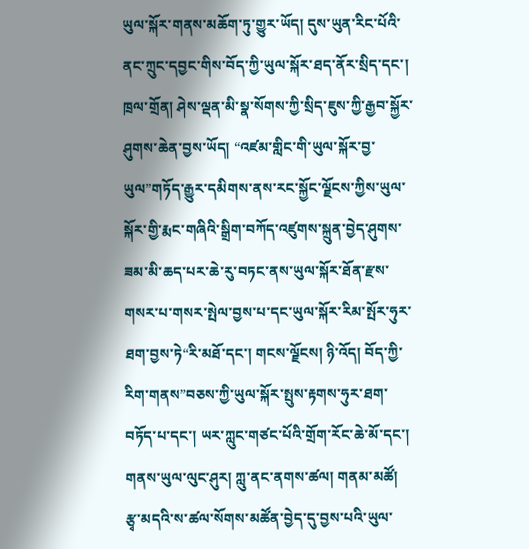ཡུལ་སྐོར་གནས་མཆོག་ཏུ་གྱུར་ཡོད། དུས་ཡུན་རིང་པོའི་ནང་ཀྲུང་དབྱང་གིས་བོད་ཀྱི་ཡུལ་སྐོར་ཐད་ནོར་སྲིད་དང་། ཁྲལ་གྲོན། ཤེས་ལྡན་མི་སྣ་སོགས་ཀྱི་སྲིད་ཇུས་ཀྱི་རྒྱབ་སྐྱོར་ཤུགས་ཆེན་བྱས་ཡོད། “འཛམ་གླིང་གི་ཡུལ་སྐོར་བྱ་ཡུལ”གཏོད་རྒྱུར་དམིགས་ནས་རང་སྐྱོང་ལྗོངས་ཀྱིས་ཡུལ་སྐོར་གྱི་རྨང་གཞིའི་སྒྲིག་བཀོད་འཛུགས་སྐྲུན་བྱེད་ཤུགས་ཟམ་མི་ཆད་པར་ཆེ་རུ་བཏང་ནས་ཡུལ་སྐོར་ཐོན་རྫས་གསར་པ་གསར་སྤེལ་བྱས་པ་དང་ཡུལ་སྐོར་རིམ་སྤོར་ཧུར་ཐག་བྱས་ཏེ“རི་མཐོ་དང་། གངས་ལྗོངས། ཉི་འོད། བོད་ཀྱི་རིག་གནས”བཅས་ཀྱི་ཡུལ་སྐོར་སྤུས་རྟགས་ཧུར་ཐག་བཏོད་པ་དང་། ཡར་ཀླུང་གཙང་པོའི་གྲོག་རོང་ཆེ་མོ་དང་། གནས་ཡུལ་ལུང་ཤུར། ཀླུ་ནང་ནགས་ཚལ། གནམ་མཚོ། རྩྭ་མདའི་ས་ཚལ་སོགས་མཚོན་བྱེད་དུ་བྱས་པའི་ཡུལ་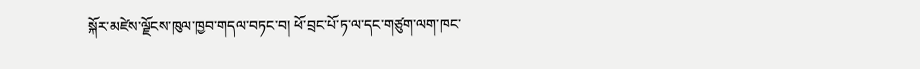སྐོར་མཛེས་ལྗོངས་ཁུལ་ཁྱབ་གདལ་བཏང་བ། ཕོ་བྲང་པོ་ཏ་ལ་དང་གཙུག་ལག་ཁང་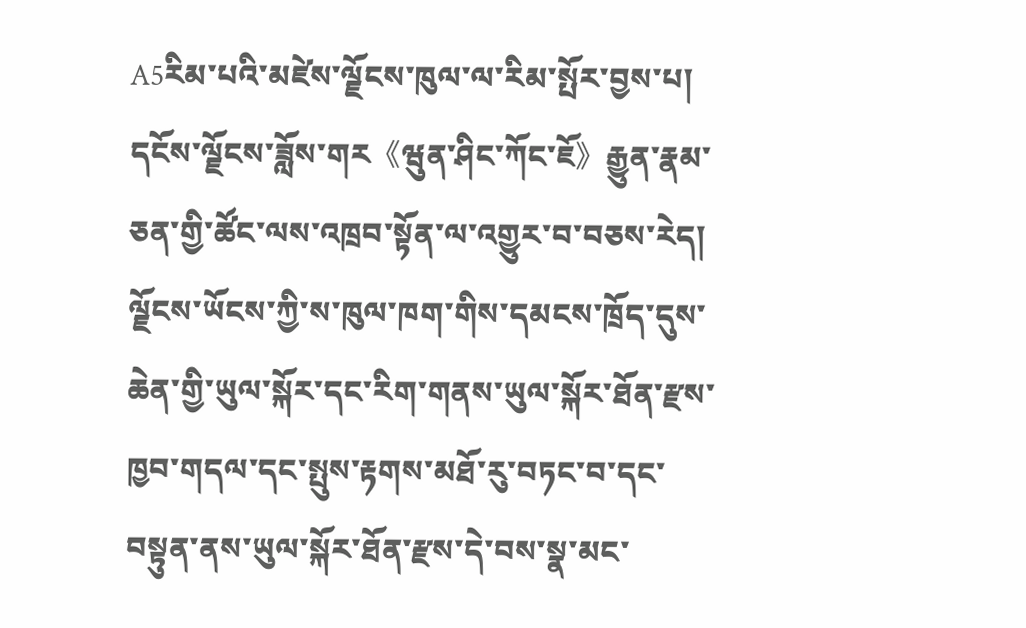A5རིམ་པའི་མཛེས་ལྗོངས་ཁུལ་ལ་རིམ་སྤོར་བྱས་པ། དངོས་ལྗོངས་ཟློས་གར《ཝུན་ཤིང་ཀོང་ཇོ》རྒྱུན་རྣམ་ཅན་གྱི་ཚོང་ལས་འཁྲབ་སྟོན་ལ་འགྱུར་བ་བཅས་རེད། ལྗོངས་ཡོངས་ཀྱི་ས་ཁུལ་ཁག་གིས་དམངས་ཁྲོད་དུས་ཆེན་གྱི་ཡུལ་སྐོར་དང་རིག་གནས་ཡུལ་སྐོར་ཐོན་རྫས་ཁྱབ་གདལ་དང་སྤུས་རྟགས་མཐོ་རུ་བཏང་བ་དང་བསྟུན་ནས་ཡུལ་སྐོར་ཐོན་རྫས་དེ་བས་སྣ་མང་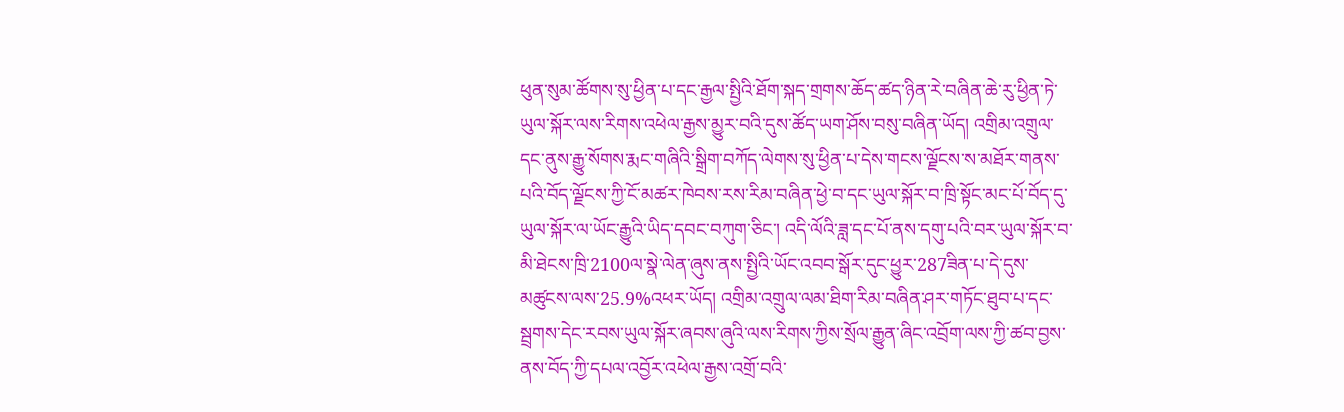ཕུན་སུམ་ཚོགས་སུ་ཕྱིན་པ་དང་རྒྱལ་སྤྱིའི་ཐོག་སྐད་གྲགས་ཆོད་ཚད་ཉིན་རེ་བཞིན་ཆེ་རུ་ཕྱིན་ཏེ་ཡུལ་སྐོར་ལས་རིགས་འཕེལ་རྒྱས་མྱུར་བའི་དུས་ཚོད་ཡག་ཤོས་བསུ་བཞིན་ཡོད། འགྲིམ་འགྲུལ་དང་ནུས་རྒྱུ་སོགས་རྨང་གཞིའི་སྒྲིག་བཀོད་ལེགས་སུ་ཕྱིན་པ་དེས་གངས་ལྗོངས་ས་མཐོར་གནས་པའི་བོད་ལྗོངས་ཀྱི་ངོ་མཚར་ཁེབས་རས་རིམ་བཞིན་ཕྱེ་བ་དང་ཡུལ་སྐོར་བ་ཁྲི་སྟོང་མང་པོ་བོད་དུ་ཡུལ་སྐོར་ལ་ཡོང་རྒྱུའི་ཡིད་དབང་བཀུག་ཅིང་། འདི་ལོའི་ཟླ་དང་པོ་ནས་དགུ་པའི་བར་ཡུལ་སྐོར་བ་མི་ཐེངས་ཁྲི་2100ལ་སྣེ་ལེན་ཞུས་ནས་སྤྱིའི་ཡོང་འབབ་སྒོར་དུང་ཕྱུར་287ཟིན་པ་དེ་དུས་མཚུངས་ལས་25.9%འཕར་ཡོད། འགྲིམ་འགྲུལ་ལམ་ཐིག་རིམ་བཞིན་ཤར་གཏོང་ཐུབ་པ་དང་སྦྲགས་དེང་རབས་ཡུལ་སྐོར་ཞབས་ཞུའི་ལས་རིགས་ཀྱིས་སྲོལ་རྒྱུན་ཞིང་འབྲོག་ལས་ཀྱི་ཚབ་བྱས་ནས་བོད་ཀྱི་དཔལ་འབྱོར་འཕེལ་རྒྱས་འགྲོ་བའི་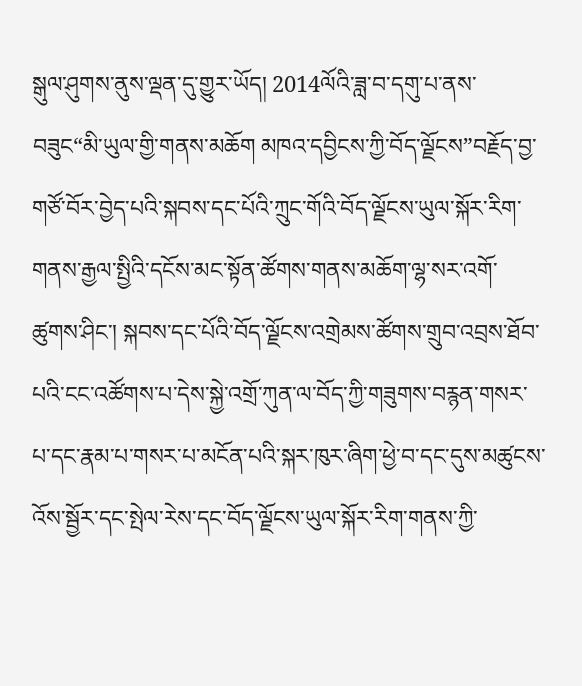སྒུལ་ཤུགས་ནུས་ལྡན་དུ་གྱུར་ཡོད། 2014ལོའི་ཟླ་བ་དགུ་པ་ནས་བཟུང“མི་ཡུལ་གྱི་གནས་མཆོག མཁའ་དབྱིངས་ཀྱི་བོད་ལྗོངས”བརྗོད་བྱ་གཙོ་བོར་བྱེད་པའི་སྐབས་དང་པོའི་ཀྲུང་གོའི་བོད་ལྗོངས་ཡུལ་སྐོར་རིག་གནས་རྒྱལ་སྤྱིའི་དངོས་མང་སྟོན་ཚོགས་གནས་མཆོག་ལྷ་སར་འགོ་ཚུགས་ཤིང་། སྐབས་དང་པོའི་བོད་ལྗོངས་འགྲེམས་ཚོགས་གྲུབ་འབྲས་ཐོབ་པའི་ངང་འཚོགས་པ་དེས་སྐྱེ་འགྲོ་ཀུན་ལ་བོད་ཀྱི་གཟུགས་བརྙན་གསར་པ་དང་རྣམ་པ་གསར་པ་མངོན་པའི་སྐར་ཁུར་ཞིག་ཕྱེ་བ་དང་དུས་མཚུངས་འོས་སྦྱོར་དང་སྤེལ་རེས་དང་བོད་ལྗོངས་ཡུལ་སྐོར་རིག་གནས་ཀྱི་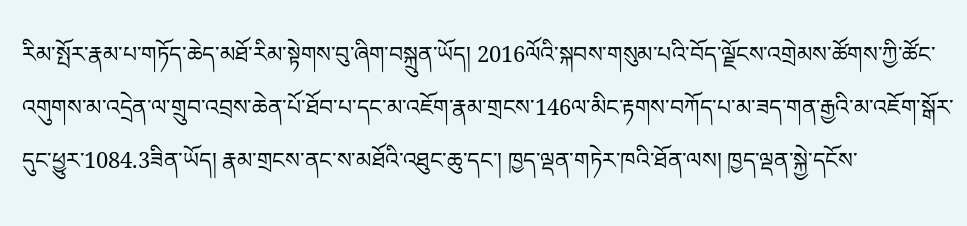རིམ་སྤོར་རྣམ་པ་གཏོད་ཆེད་མཐོ་རིམ་སྟེགས་བུ་ཞིག་བསྐྲུན་ཡོད། 2016ལོའི་སྐབས་གསུམ་པའི་བོད་ལྗོངས་འགྲེམས་ཚོགས་ཀྱི་ཚོང་འགུགས་མ་འདྲེན་ལ་གྲུབ་འབྲས་ཆེན་པོ་ཐོབ་པ་དང་མ་འཇོག་རྣམ་གྲངས་146ལ་མིང་རྟགས་བཀོད་པ་མ་ཟད་གན་རྒྱའི་མ་འཇོག་སྒོར་དུང་ཕྱུར་1084.3ཟིན་ཡོད། རྣམ་གྲངས་ནང་ས་མཐོའི་འཐུང་ཆུ་དང་། ཁྱད་ལྡན་གཏེར་ཁའི་ཐོན་ལས། ཁྱད་ལྡན་སྐྱེ་དངོས་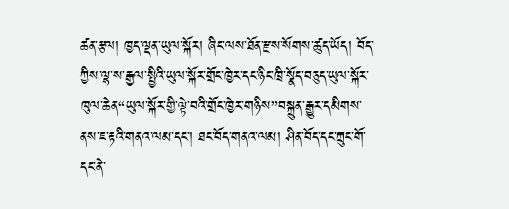ཚན་རྩལ། ཁྱད་ལྡན་ཡུལ་སྐོར། ཞིང་ལས་ཐོན་རྫས་སོགས་ཚུད་ཡོད། བོད་ཀྱིས་ལྷ་ས་རྒྱལ་སྤྱིའི་ཡུལ་སྐོར་གྲོང་ཁྱེར་དང་ཉིང་ཁྲི་སྣོད་བཅུད་ཡུལ་སྐོར་ཁུལ་ཆེན“ཡུལ་སྐོར་གྱི་ལྟེ་བའི་གྲོང་ཁྱེར་གཉིས”བསྐྲུན་རྒྱུར་དམིགས་ནས་ཇ་རྟའི་གནའ་ལམ་དང་། ཐང་བོད་གནའ་ལམ། ཤིན་བོད་དང་ཀྲུང་གོ་དང་ནེ་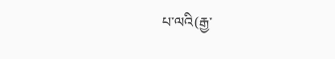པ་ལའི(རྒྱ་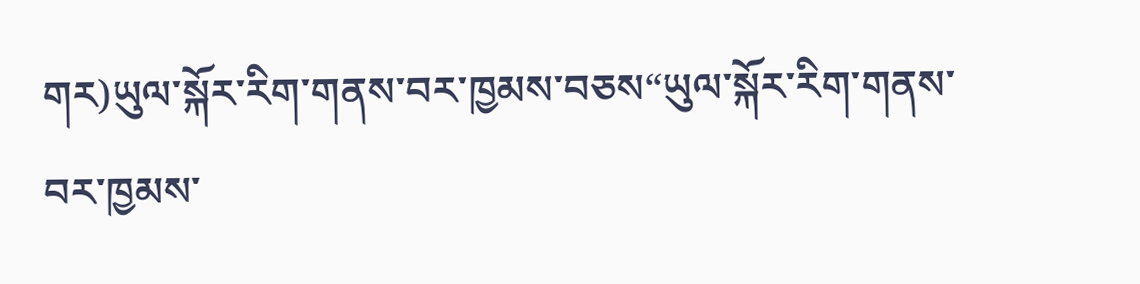གར)ཡུལ་སྐོར་རིག་གནས་བར་ཁྱམས་བཅས“ཡུལ་སྐོར་རིག་གནས་བར་ཁྱམས་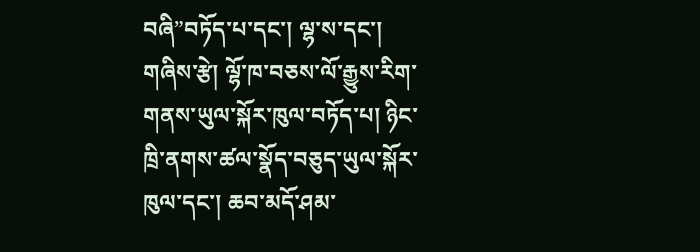བཞི”བཏོད་པ་དང་། ལྷ་ས་དང་། གཞིས་རྩེ། ལྷོ་ཁ་བཅས་ལོ་རྒྱུས་རིག་གནས་ཡུལ་སྐོར་ཁུལ་བཏོད་པ། ཉིང་ཁྲི་ནགས་ཚལ་སྣོད་བཅུད་ཡུལ་སྐོར་ཁུལ་དང་། ཆབ་མདོ་ཤམ་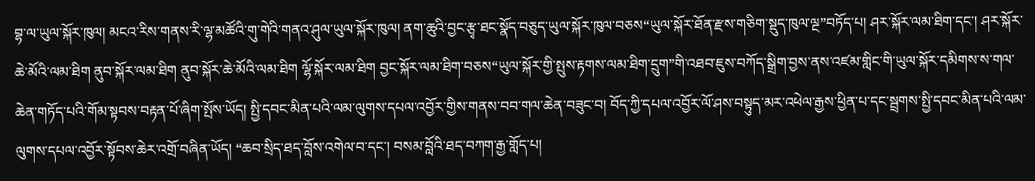བྷ་ལ་ཡུལ་སྐོར་ཁུལ། མངའ་རིས་གནས་རི་ལྷ་མཚོའི་གུ་གེའི་གནའ་ཤུལ་ཡུལ་སྐོར་ཁུལ། ནག་ཆུའི་བྱང་རྩྭ་ཐང་སྣོད་བཅུད་ཡུལ་སྐོར་ཁུལ་བཅས“ཡུལ་སྐོར་ཐོན་རྫས་གཅིག་སྡུད་ཁུལ་ལྔ”བཏོད་པ། ཤར་སྐོར་ལམ་ཐིག་དང་། ཤར་སྐོར་ཆེ་མོའི་ལམ་ཐིག ནུབ་སྐོར་ལམ་ཐིག ནུབ་སྐོར་ཆེ་མོའི་ལམ་ཐིག ལྷོ་སྐོར་ལམ་ཐིག བྱང་སྐོར་ལམ་ཐིག་བཅས“ཡུལ་སྐོར་གྱི་སྤུས་རྟགས་ལམ་ཐིག་དྲུག”གི་འཐབ་ཇུས་བཀོད་སྒྲིག་བྱས་ནས་འཛམ་གླིང་གི་ཡུལ་སྐོར་དམིགས་ས་གལ་ཆེན་གཏོད་པའི་གོམ་སྟབས་བརྟན་པོ་ཞིག་སྤོས་ཡོད། སྤྱི་དབང་མིན་པའི་ལམ་ལུགས་དཔལ་འབྱོར་གྱིས་གནས་བབ་གལ་ཆེན་བཟུང་བ། བོད་ཀྱི་དཔལ་འབྱོར་ལོ་ཤས་བསྟུད་མར་འཕེལ་རྒྱས་ཕྱིན་པ་དང་སྦྲགས་སྤྱི་དབང་མིན་པའི་ལམ་ལུགས་དཔལ་འབྱོར་སྟོབས་ཆེར་འགྲོ་བཞིན་ཡོད། “ཆབ་སྲིད་ཐད་བློས་འགེལ་བ་དང་། བསམ་བློའི་ཐད་བཀག་རྒྱ་གློད་པ།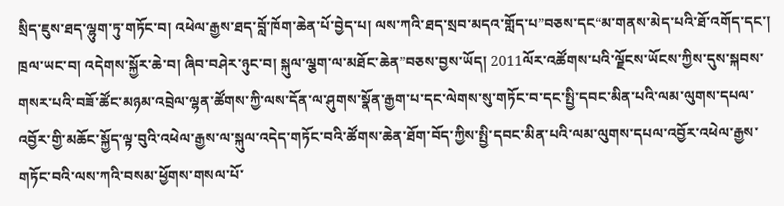སྲིད་ཇུས་ཐད་ལྷུག་ཏུ་གཏོང་བ། འཕེལ་རྒྱས་ཐད་བློ་ཁོག་ཆེན་པོ་བྱེད་པ། ལས་ཀའི་ཐད་སྲབ་མདའ་གློད་པ”བཅས་དང“མ་གནས་མེད་པའི་ཐོ་འགོད་དང་། ཁྲལ་ཡང་བ། འདེགས་སྐྱོར་ཆེ་བ། ཞིབ་བཤེར་ཉུང་བ། སྐུལ་ལྕག་ལ་མཐོང་ཆེན”བཅས་བྱས་ཡོད། 2011ལོར་འཚོགས་པའི་ལྗོངས་ཡོངས་ཀྱིས་དུས་སྐབས་གསར་པའི་བཟོ་ཚོང་མཉམ་འབྲེལ་ལྷན་ཚོགས་ཀྱི་ལས་དོན་ལ་ཤུགས་སྣོན་རྒྱག་པ་དང་ལེགས་སུ་གཏོང་བ་དང་སྤྱི་དབང་མིན་པའི་ལམ་ལུགས་དཔལ་འབྱོར་གྱི་མཆོང་སྐྱོད་ལྟ་བུའི་འཕེལ་རྒྱས་ལ་སྐུལ་འདེད་གཏོང་བའི་ཚོགས་ཆེན་ཐོག་བོད་ཀྱིས་སྤྱི་དབང་མིན་པའི་ལམ་ལུགས་དཔལ་འབྱོར་འཕེལ་རྒྱས་གཏོང་བའི་ལས་ཀའི་བསམ་ཕྱོགས་གསལ་པོ་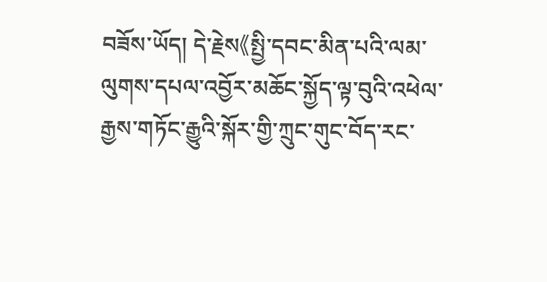བཟོས་ཡོད། དེ་རྗེས《སྤྱི་དབང་མིན་པའི་ལམ་ལུགས་དཔལ་འབྱོར་མཆོང་སྐྱོད་ལྟ་བུའི་འཕེལ་རྒྱས་གཏོང་རྒྱུའི་སྐོར་གྱི་ཀྲུང་གུང་བོད་རང་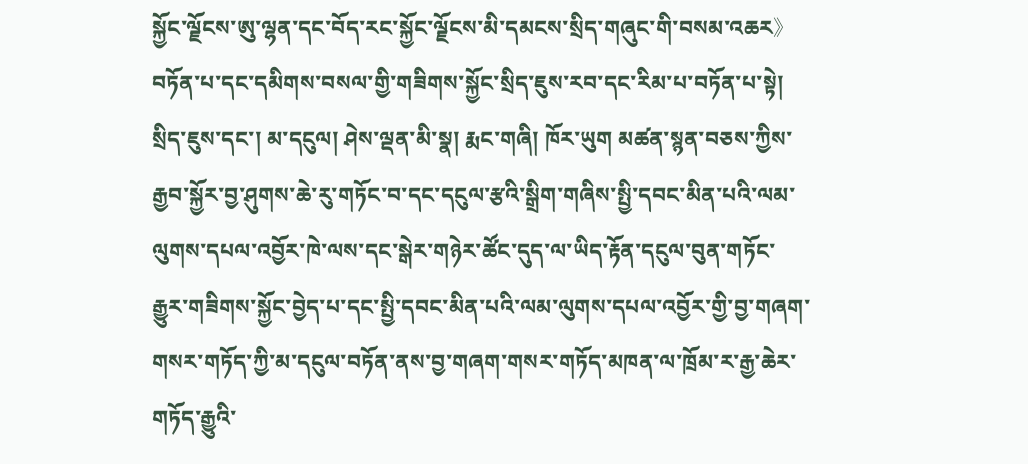སྐྱོང་ལྗོངས་ཨུ་ལྷན་དང་བོད་རང་སྐྱོང་ལྗོངས་མི་དམངས་སྲིད་གཞུང་གི་བསམ་འཆར》བཏོན་པ་དང་དམིགས་བསལ་གྱི་གཟིགས་སྐྱོང་སྲིད་ཇུས་རབ་དང་རིམ་པ་བཏོན་པ་སྟེ། སྲིད་ཇུས་དང་། མ་དངུལ། ཤེས་ལྡན་མི་སྣ། རྨང་གཞི། ཁོར་ཡུག མཚན་སྙན་བཅས་ཀྱིས་རྒྱབ་སྐྱོར་བྱ་ཤུགས་ཆེ་རུ་གཏོང་བ་དང་དངུལ་རྩའི་སྒྲིག་གཞིས་སྤྱི་དབང་མིན་པའི་ལམ་ལུགས་དཔལ་འབྱོར་ཁེ་ལས་དང་སྒེར་གཉེར་ཚོང་དུད་ལ་ཡིད་རྟོན་དངུལ་བུན་གཏོང་རྒྱུར་གཟིགས་སྐྱོང་བྱེད་པ་དང་སྤྱི་དབང་མིན་པའི་ལམ་ལུགས་དཔལ་འབྱོར་གྱི་བྱ་གཞག་གསར་གཏོད་ཀྱི་མ་དངུལ་བཏོན་ནས་བྱ་གཞག་གསར་གཏོད་མཁན་ལ་ཁྲོམ་ར་རྒྱ་ཆེར་གཏོད་རྒྱུའི་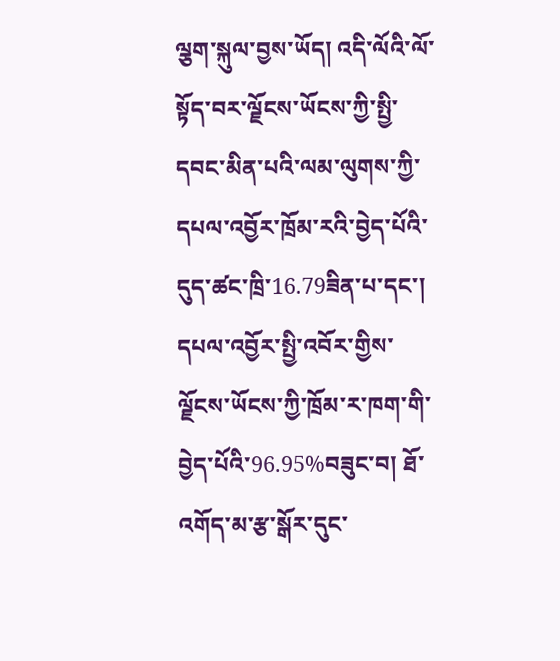ལྕག་སྐུལ་བྱས་ཡོད། འདི་ལོའི་ལོ་སྟོད་བར་ལྗོངས་ཡོངས་ཀྱི་སྤྱི་དབང་མིན་པའི་ལམ་ལུགས་ཀྱི་དཔལ་འབྱོར་ཁྲོམ་རའི་བྱེད་པོའི་དུད་ཚང་ཁྲི་16.79ཟིན་པ་དང་། དཔལ་འབྱོར་སྤྱི་འབོར་གྱིས་ལྗོངས་ཡོངས་ཀྱི་ཁྲོམ་ར་ཁག་གི་བྱེད་པོའི་96.95%བཟུང་བ། ཐོ་འགོད་མ་རྩ་སྒོར་དུང་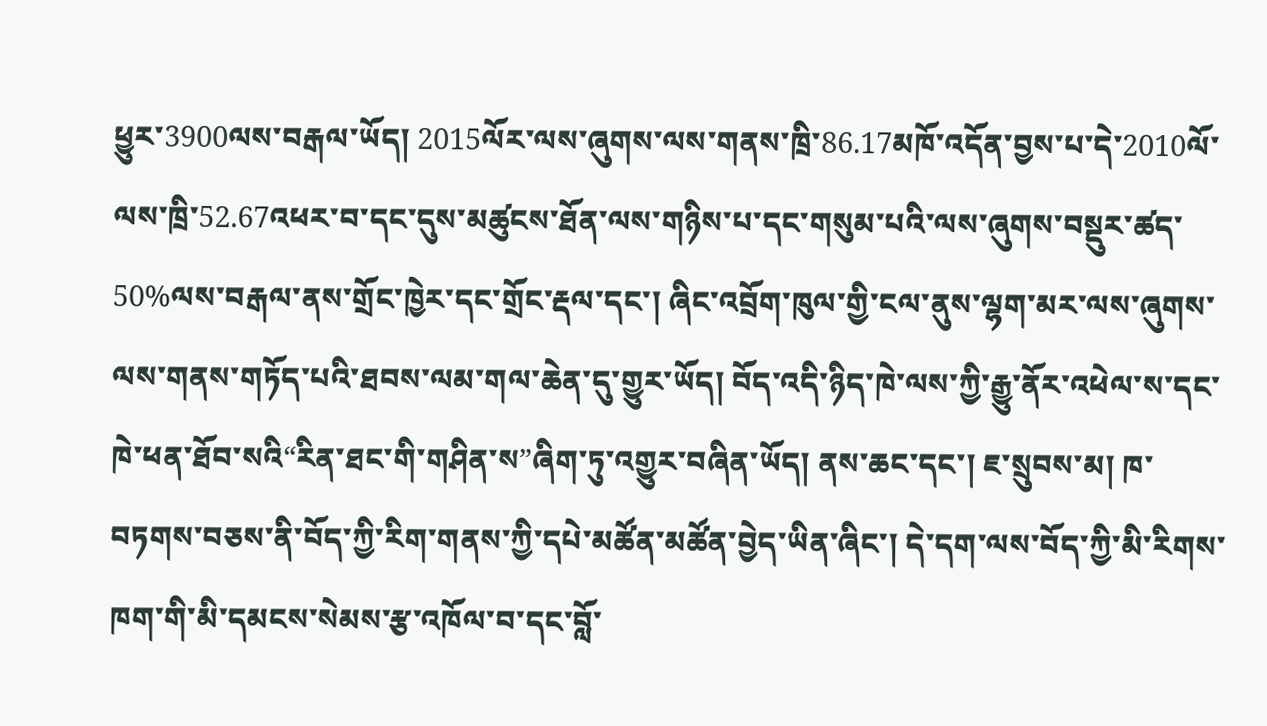ཕྱུར་3900ལས་བརྒལ་ཡོད། 2015ལོར་ལས་ཞུགས་ལས་གནས་ཁྲི་86.17མཁོ་འདོན་བྱས་པ་དེ་2010ལོ་ལས་ཁྲི་52.67འཕར་བ་དང་དུས་མཚུངས་ཐོན་ལས་གཉིས་པ་དང་གསུམ་པའི་ལས་ཞུགས་བསྡུར་ཚད་50%ལས་བརྒལ་ནས་གྲོང་ཁྱེར་དང་གྲོང་རྡལ་དང་། ཞིང་འབྲོག་ཁུལ་གྱི་ངལ་ནུས་ལྷག་མར་ལས་ཞུགས་ལས་གནས་གཏོད་པའི་ཐབས་ལམ་གལ་ཆེན་དུ་གྱུར་ཡོད། བོད་འདི་ཉིད་ཁེ་ལས་ཀྱི་རྒྱུ་ནོར་འཕེལ་ས་དང་ཁེ་ཕན་ཐོབ་སའི“རིན་ཐང་གི་གཤིན་ས”ཞིག་ཏུ་འགྱུར་བཞིན་ཡོད། ནས་ཆང་དང་། ཇ་སྲུབས་མ། ཁ་བཏགས་བཅས་ནི་བོད་ཀྱི་རིག་གནས་ཀྱི་དཔེ་མཚོན་མཚོན་བྱེད་ཡིན་ཞིང་། དེ་དག་ལས་བོད་ཀྱི་མི་རིགས་ཁག་གི་མི་དམངས་སེམས་རྩ་འཁོལ་བ་དང་བློ་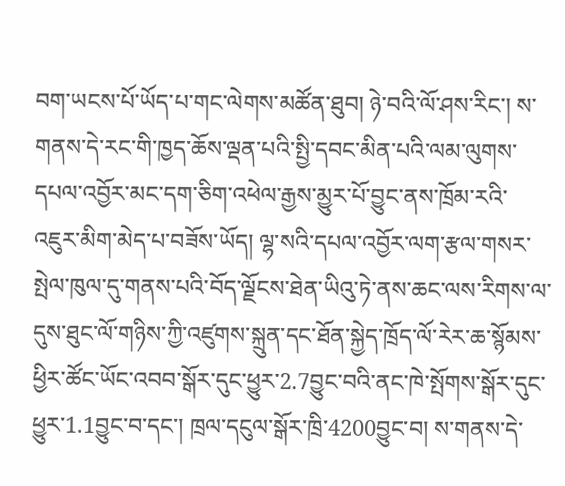བག་ཡངས་པོ་ཡོད་པ་གང་ལེགས་མཚོན་ཐུབ། ཉེ་བའི་ལོ་ཤས་རིང་། ས་གནས་དེ་རང་གི་ཁྱད་ཆོས་ལྡན་པའི་སྤྱི་དབང་མིན་པའི་ལམ་ལུགས་དཔལ་འབྱོར་མང་དག་ཅིག་འཕེལ་རྒྱས་མྱུར་པོ་བྱུང་ནས་ཁྲོམ་རའི་འཇུར་མིག་མེད་པ་བཟོས་ཡོད། ལྷ་སའི་དཔལ་འབྱོར་ལག་རྩལ་གསར་སྤེལ་ཁུལ་དུ་གནས་པའི་བོད་ལྗོངས་ཐེན་ཡིའུ་ཏེ་ནས་ཆང་ལས་རིགས་ལ་དུས་ཐུང་ལོ་གཉིས་ཀྱི་འཛུགས་སྐྲུན་དང་ཐོན་སྐྱེད་ཁྲོད་ལོ་རེར་ཆ་སྙོམས་ཕྱིར་ཚོང་ཡོང་འབབ་སྒོར་དུང་ཕྱུར་2.7བྱུང་བའི་ནང་ཁེ་སྤོགས་སྒོར་དུང་ཕྱུར་1.1བྱུང་བ་དང་། ཁྲལ་དངུལ་སྒོར་ཁྲི་4200བྱུང་བ། ས་གནས་དེ་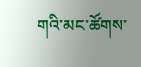གའི་མང་ཚོགས་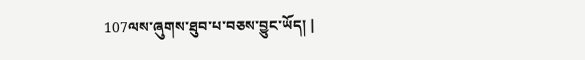107ལས་ཞུགས་ཐུབ་པ་བཅས་བྱུང་ཡོད། |